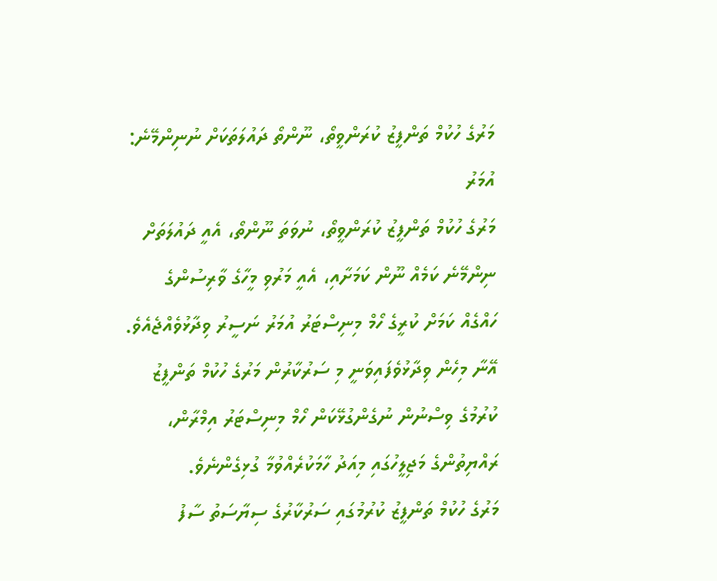މަރުގެ ހުކުމް ތަންފީޒު ކުރަންވީތޯ، ނޫންތޯ ދައުލަތަކަށް ނުނިންމޭނެ: އުމަރު
މަރުގެ ހުކުމް ތަންފީޒު ކުރަންވީތޯ، ނުވަތަ ނޫންތޯ، އެއީ ދައުލަތަށް ނިންމޭނެ ކަމެއް ނޫން ކަމަށާއި، އެއީ މަރުވި މީހާގެ ވާރިސުންގެ ހައްގެއް ކަމަށް ކުރީގެ ހޯމް މިނިސްޓަރު އުމަރު ނަސީރު ވިދާޅުވެއްޖެއެވެ.
އޭނާ މިހެން ވިދާޅުވެފައިވަނީ މި ސަރުކާރުން މަރުގެ ހުކުމް ތަންފީޒު ކުރުމުގެ ވިސްނުން ނުގެންގުޅޭކަން ހޯމް މިނިސްޓަރު އިމްރާން، ރައްޔިތުންގެ މަޖިލީހުގައި މިއަދު ހާމަކުރެއްވުމާ ގުޅިގެންނެވެ.
މަރުގެ ހުކުމް ތަންފީޒު ކުރުމުގައި ސަރުކާރުގެ ސިޔާސަތު ސާފު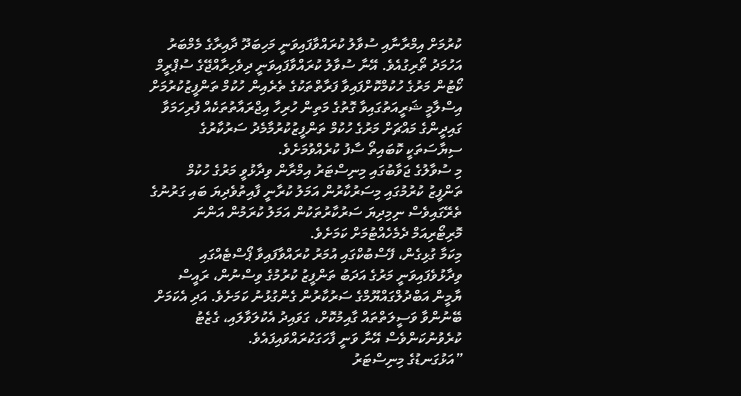ކުރުމަށް އިމްރާނާއި ސުވާލު ކުރައްވާފައިވަނީ މަހިބަދޫ ދާއިރާގެ މެމްބަރު އަހުމަދު ތޯރިގުއެވެ. އޭނާ ސުވާލު ކުރައްވާފައިވަނީ ދިވެހިރާއްޖޭގެ ސުޕްރީމް ކޯޓުން މަރުގެ ހުކުމްކޮށްފައިވާ ފަރާތްތަކުގެ ތެރެއިން ހުކުމް ތަންފީޒުކުރުމަށް އިސްލާމީ ޝަރީއަތުގައިވާ ގޮތުގެ މަތިން ހުރިހާ އިޖްރައާތުތަކެއް ފުރިހަމަވާ ގައިދީންގެ މައްޗަށް މަރުގެ ހުކުމް ތަންފީޒުކުރުމާމެދު ސަރުކާރުގެ ސިޔާސަތަކީ ކޮބައިތޯ ސާފު ކުރެއްވުމަށެވެ.
މި ސުވާލުގެ ޖަވާބުގައި މިނިސްޓަރު އިމްރާން ވިދާޅުވީ މަރުގެ ހުކުމް ތަންފީޒު ކުރުމުގައި މިސަރުކާރުން އަމަލު ކުރާނީ ފާއިތުވެދިޔަ ބައި ގަރުނުގެ ތެރޭގައިވެސް ނިމިދިޔަ ސަރުކާރުތަކުން އަމަލު ކުރަމުން އަންނަ މޮރިޓޯރިއަމް ދެމެހެއްޓުމަށް ކަމަށެވެ.
މިކަމާ ގުޅިގެން، ފޭސްބުކްގައި އުމަރު ކުރައްވާފައިވާ ޕޯސްޓެއްގައި ވިދާޅުވެފައިވަނީ މަރުގެ އަދަބު ތަންފީޒު ކުރުމުގެ ވިސްނުން، ރައީސް ޔާމީން އަބްދުލްގައްޔޫމްގެ ސަރުކާރުން ގެންގުޅުނު ކަމަށެވެ. އަދި އެކަމަށް ބޭނުންވާ ވަސީލަތްތައް ގާއިމުކޮށް، ގަވައިދު އެކުލަވާލައި، ގެޒެޓު ކުރެވުނުކަންވެސް އޭނާ ވަނީ ފާހަގަކުރައްވައިފައެވެ.
”އަޅުގަނޑުގެ މިނިސްޓަރު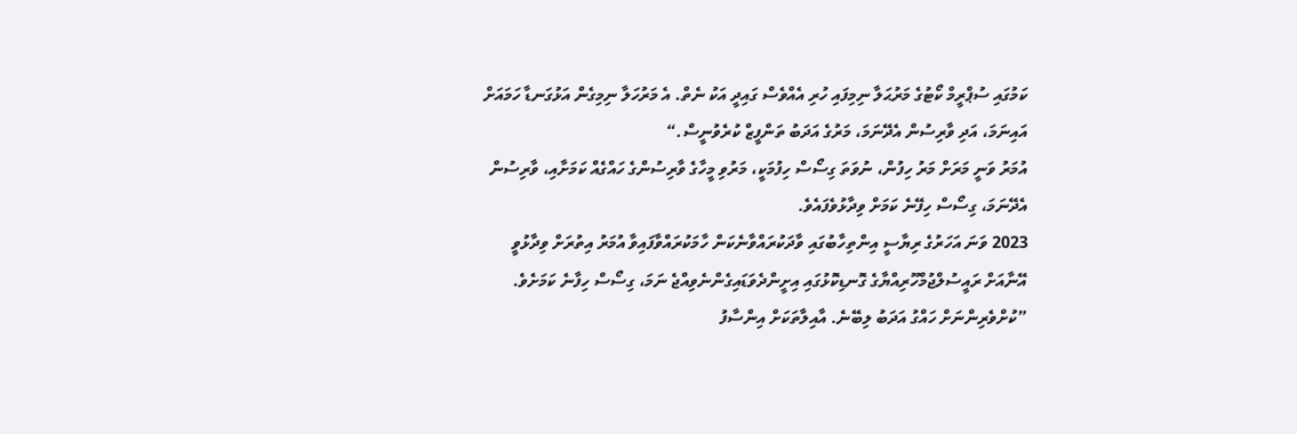ކަމުގައި ސުޕްރީމް ކޯޓުގެ މަރުޙަލާ ނިމިފައި ހުރި އެއްވެސް ގައިދީ އަކު ނެތް. އެ މަރުހަލާ ނިމިގެން އަޅުގަނޑާ ހަމައަށް އައިނަމަ، އަދި ވާރިސުން އެދޭނަމަ، މަރުގެ އަދަބު ތަންފީޒް ކުރެވުނީސް.“
އުމަރު ވަނީ މަރަށް މަރު ހިފުން، ނުވަތަ ގިސޯސް ހިފުމަކީ، މަރުވި މީހާގެ ވާރިސުންގެ ހައްގެއް ކަމަށާއި، ވާރިސުން އެދޭނަމަ، ގިސޯސް ހިފޭނެ ކަމަށް ވިދާޅުވެފައެވެ.
2023 ވަނަ އަހަރުގެ ރިޔާސީ އިންތިހާބުގައި ވާދަކުރައްވާނެކަން ހާމަކުރައްވާފައިވާ އުމަރު އިތުރަށް ވިދާޅުވީ އޭނާއަށް ރައީސުލްޖުމްހޫރިއްޔާގެ ގޮނޑިކޮޅުގައި އިށީންދެވަޑައިގެންނެވިއްޖެ ނަމަ، ގިސޯސް ހިފާނެ ކަމަށެވެ.
”ކުށްވެރިންނަށް ހައްގު އަދަބު ލިބޭނެ. އާއިލާތަކަށް އިންސާފު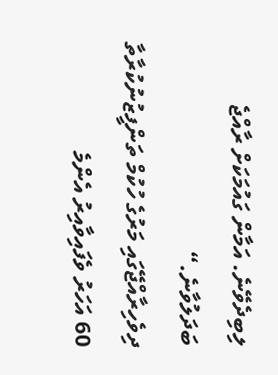ލިބިދެވޭނެ. އަމާން ގައުމަކަށް ރާއްޖެ ބަދަލުވާނެ.“
ދިވެހިރާއްޖޭގައި މަރުގެ ހުކުމް ތަންފީޒުނުކުރާތާ 60 އަހަރު ވެފައިވާއިރު އެންމެ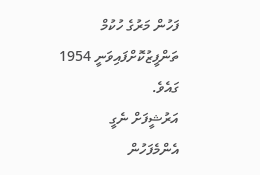ފަހުން މަރުގެ ހުކުމް ތަންފީޒުކޮށްފައިވަނީ 1954 ގައެވެ.
އަރުޝީފަށް ނެގީ
އެންމެފަހުން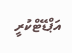އަޕްޑޭޓްކުރީ